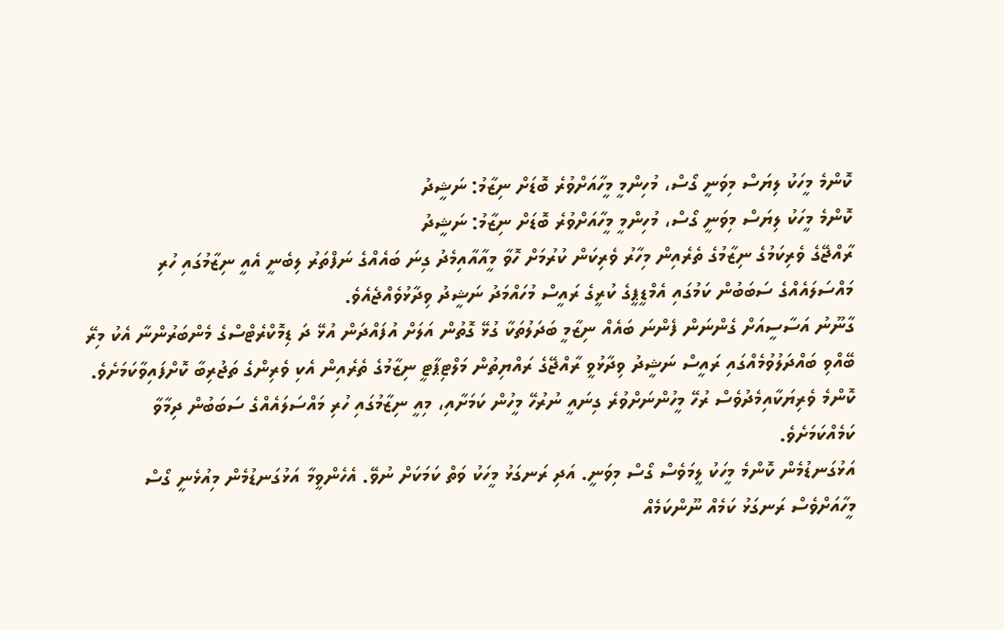ކޮންމެ މީހަކު ލިޔަސް މިވަނީ ގޯސް، މުހިންމީ މީހާއަށްވުރެ ބޮޑަށް ނިޒާމު: ނަޝީދު
ކޮންމެ މީހަކު ލިޔަސް މިވަނީ ގޯސް، މުހިންމީ މީހާއަށްވުރެ ބޮޑަށް ނިޒާމު: ނަޝީދު
ރާއްޖޭގެ ވެރިކަމުގެ ނިޒާމުގެ ތެރެއިން މިހާރު ވެރިކަން ކުރުމަށް ހޮވާ މީއާއާއިމެދު ގިނަ ބައެއްގެ ނަފްތަރު ލިބެނީ އެއީ ނިޒާމުގައި ހުރި މައްސަލައެއްގެ ސަބަބުން ކަމުގައި އެމްޑީޕީގެ ކުރީގެ ރައީސް މުހައްމަދު ނަޝީދު ވިދާޅުވެއްޖެއެވެ.
ގާނޫނު އަސާސީއަށް ގެންނަން ފެންނަ ބައެއް ނިޒާމީ ބަދަލުތަކާ ގުޅޭ ގޮތުން އަލަށް އުފައްދަން އުޅޭ ދަ ޑިމޮކްރެޓްސްގެ މެންބަރުންނާ އެކު މިރޭ ބޭއްވި ބައްދަލުވުމެއްގައި ރައީސް ނަޝީދު ވިދާޅުވީ ރާއްޖޭގެ ރައްޔިތުން މަލްޓިޕާޓީ ނިޒާމުގެ ތެރެއިން އެކި ވެރިންގެ ތަޖުރިބާ ކޮށްފައިވާކަމަށެވެ. ކޮންމެ ވެރިޔަކާއިމެދުވެސް ރުހޭ މީހުންނަށްވުރެ ގިނައީ ނުރުހޭ މީހުން ކަމަށާއި، މިއީ ނިޒާމުގައި ހުރި މައްސަލައެއްގެ ސަބަބުން ދިމާވާ ކަމެއްކަމަށެވެ.
އަޅުގަނޑުމެން ކޮންމެ މީހަކު ލީމަވެސް ގޯސް މިވަނީ. އަދި ރަނގަޅު މީހަކު ވަތް ކަމަކަށް ނުވޭ. އެހެންވީމާ އަޅުގަނޑުމެން މިއުޅެނީ ގޯސް މީހާއަށްވެސް ރަނގަޅު ކަމެއް ނޫންކަމެއް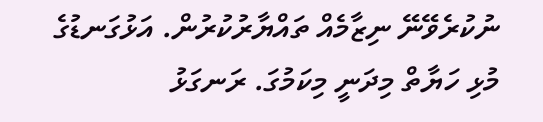ނުކުރެވޭނޭ ނިޒާމެއް ތައްޔާރުކުރުން. އަޅުގަނޑުގެ މުޅި ހަޔާތް މިދަނީ މިކަމުގަ. ރަނގަޅު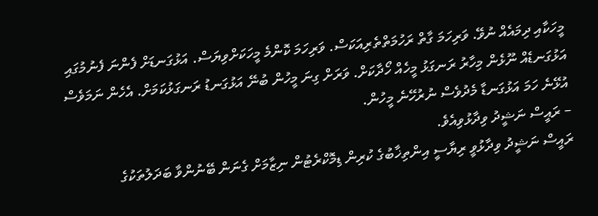މީހަކާއި ދިމައެއް ނުވޭ. ވަރިހަމަ ގާތް ރަހުމަތްތެރިއަކަސް. ވަރިހަމަ ކޮންމެ މީހަކަށްވިޔަސް. އަޅުގަނޑަށް ފެންނަ ފެނުމުގައި އަޅުގަނޑެއް ނޫޅެން މިހާރު ރަނގަޅު މީހެއް ހޯދާކަށް. ވަރަށް ގިނަ މީހުން ބުނޭ އަޅުގަނޑު ރަނގަޅުކަމަށް. އެހެން ނަމަވެސް އުޅޭނެ ހަމަ އަޅުގަނޑާ މެދުވެސް ނުރުހޭނެ މީހުން.
– ރައީސް ނަޝީދު ވިދާޅުވިއެވެ.
ރައީސް ނަޝީދު ވިދާޅުވީ ރިޔާސީ އިންތިޚާބުގެ ކުރިން ޑިމޮކްރެޓުން ނިޒާމަށް ގެނަން ބޭނުންވާ ބަދަލުތަކުގެ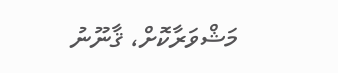މަޝްވަރާކޮށް، ޤާނޫނު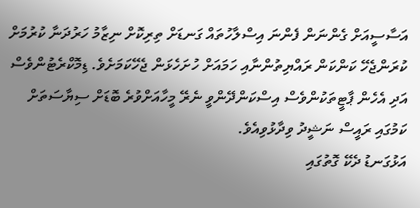އަސާސީއަށް ގެންނަން ފެންނަ އިސްލާހުތައް ގަނޑަށް ތިރިކޮށް ނިޒާމު ހަރުދަނާ ކުރުމަށް ކުރަންޖެހޭ ކަންކަން ރައްޔިތުންނާއި ހަމައަށް ހުށަހެޅަން ޖެހޭކަމަށެވެ. ޑިމޮކްރެޓުންވެސް އަދި އެހެން ޕާޓީތަކުންވެސް އިސްކަންދޭންވީ ނެރޭ މީހާއަށްވުރެ ބޮޑަށް ސިޔާސަތަށް ކަމުގައި ރައީސް ނަޝީދު ވިދާޅުވިއެވެ.
އަޅުގަނޑު ދެކޭ ގޮތުގައި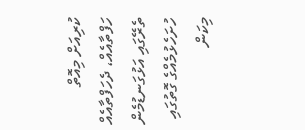ކުރިއަށް މިއޮތް ހަފްތާއެއް، ދެހަފްތާއެއް ތެރޭގައި އަޅުގަނޑުމެން ހުށަހެޅުމެއްގެ ގޮތުގައި މިކަން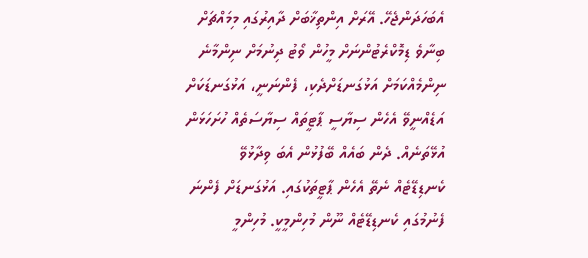އެބަހަދަންޖެހޭ. އޭރަށް އިންތިޚާބަށް ދާއިރުގައި މިމައްޗަށް ބިނާވެ ޑިމޮކްރެޓުންނަށް މީހުން ވޯޓު ދިނުމަށް ނިންމާނެ ނިންމެއްކަމަށް އަޅުގަނޑަށްދެކި، ފެންނަނީ، އަޅުގަނޑަކަށް އަޑެއްނީވޭ އެހެން ސިޔާސީ ޕާޓީތައް ސިޔާސަތެއް ހުށަހަޅަން އުޅޭތަނެއް. ދެން ބައެއް ބޭފުޅުން އެބަ ވިދާޅުވޭ ކެނޑިޑޭޓެއް ނެތޭ އެހެން ޕާޓީތަކުގައި. އަޅުގަނޑަށް ފެންނަ ފެނުމުގައި ކެނޑިޑޭޓެއް ނޫން މުހިންމީކީ. މުހިންމީ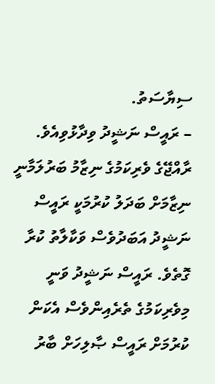ސިޔާސަތު.
– ރައީސް ނަޝީދު ވިދާޅުވިއެވެ.
ރާއްޖޭގެ ވެރިކަމުގެ ނިޒާމު ބަރުލަމާނީ ނިޒާމަށް ބަދަލު ކުރުމަކީ ރައީސް ނަޝީދު އަބަދުވެސް ވަކާލާތު ކުރާ ގޮތެވެ. ރައީސް ނަޝީދު ވަނީ މިވެރިކަމުގެ ތެރެއިންވެސް އެކަން ކުރުމަށް ރައީސް ޞާލިހަށް ބާރު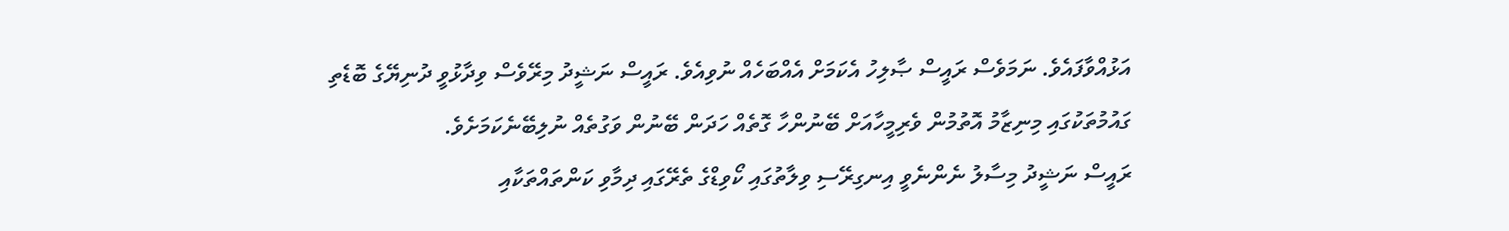އަޅުއްވާފައެވެ. ނަމަވެސް ރައީސް ޞާލިހު އެކަމަށް އެއްބަހެއް ނުވިއެވެ. ރައީސް ނަޝީދު މިރޭވެސް ވިދާޅުވީ ދުނިޔޭގެ ބޮޑެތި ގައުމުތަކުގައި މިނިޒާމު އޮތުމުން ވެރިމީހާއަށް ބޭނުންހާ ގޮތެއް ހަދަން ބޭނުން ވަގުތެއް ނުލިބޭނެކަމަށެވެ.
ރައީސް ނަޝީދު މިސާލު ނެންނެވީ އިނގިރޭސި ވިލާތުގައި ކޯވިޑްގެ ތެރޭގައި ދިމާވި ކަންތައްތަކާއި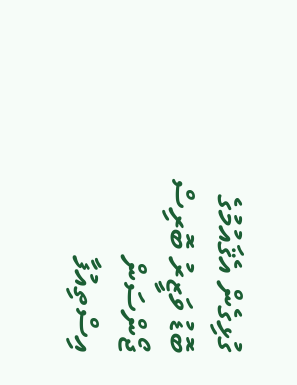ގުޅިގެން އެޤައުމުގެ ބޮޑު ވަޒީރު ބޮރިސް ޖޯންސަން އިސްތިއުފާ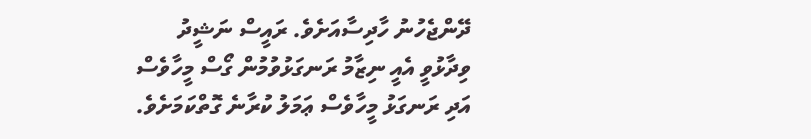ދޭންޖެހުނު ހާދިސާއަށެވެ. ރައީސް ނަޝީދު ވިދާޅުވީ އެއީ ނިޒާމު ރަނގަޅުވުމުން ގޯސް މީހާވެސް އަދި ރަނގަޅު މީހާވެސް ޢަމަލު ކުރާނެ ގޮތްކަމަށެވެ.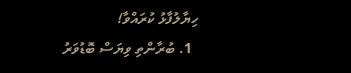ހިޔާލުފާޅު ކުރައްވާ!
  1. ބުރާންތި ވިޔަސް ބޮޑުވަރު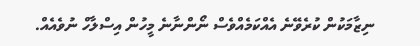ނިޒާމަކުން ކުރެވޭނެ އެއްކަމެއްވެސް ނޯންނާނެ މީހުން އިސްލާހް ނުވެއެއް.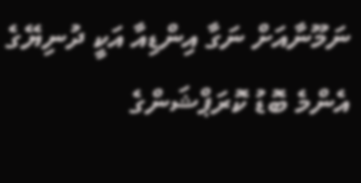ނަމޫނާއަށް ނަގާ އިންޑިއާ އަކީ ދުނިޔޭގެ އެންމެ ބޮޑު ކޮރަޕްޝަންގެ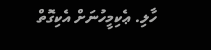ހާލި. ޢެކިމީހުނަށް އެކިގޮތް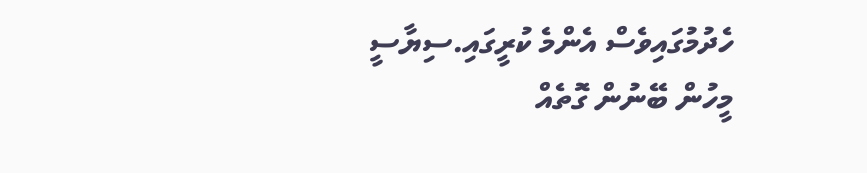ހެދުމުގައިވެސް އެންމެ ކުރީގައި.ސިޔާސީ މީހުން ބޭނުން ގޮތެއް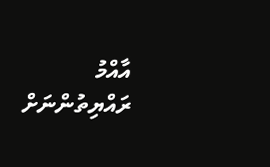އާއްމު ރައްޔިތުންނަށް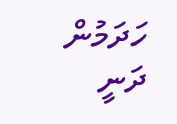ހަދަމުން ދަނީ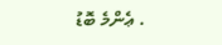. ޢެންމެ ބޮޑު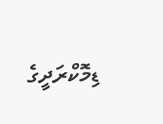ޑިމޮކްރަދީގެ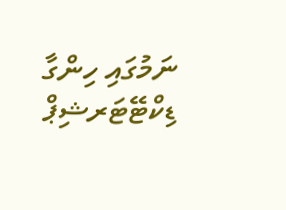ނަމުގައި ހިންގާ ޑިކްޓޭޓަރޝިޕް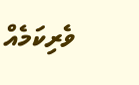ވެރިކަމެއް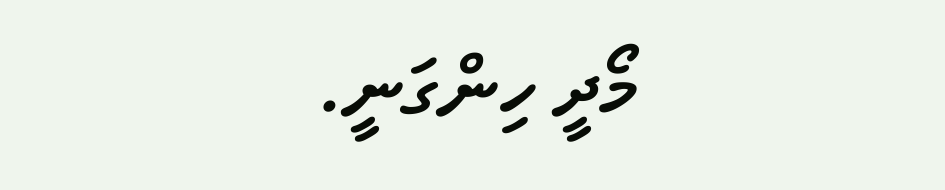މޯދީ ހިންގަނީ.